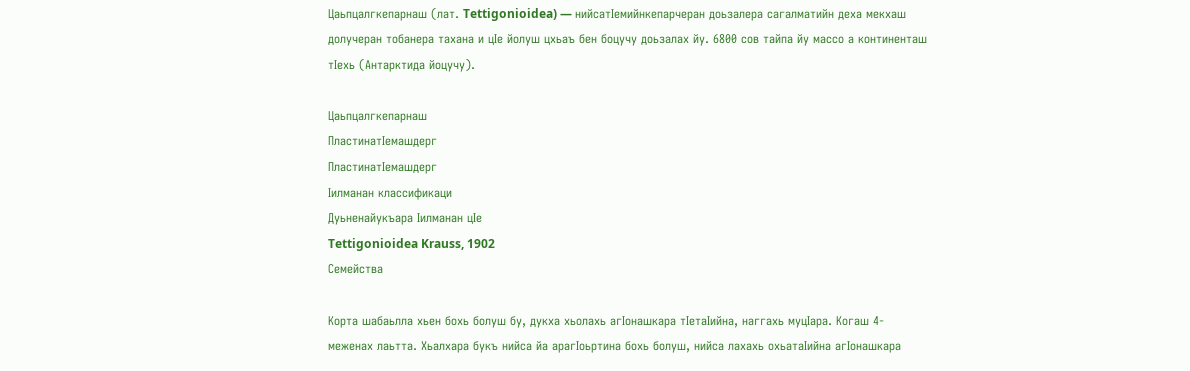Цаьпцалгкепарнаш (лат. Tettigonioidea) — нийсатӀемийнкепарчеран доьзалера сагалматийн деха мекхаш долучеран тобанера тахана и цӀе йолуш цхьаъ бен боцучу доьзалах йу. 6800 сов тайпа йу массо а континенташ тӀехь (Антарктида йоцучу).

Цаьпцалгкепарнаш
ПластинатӀемашдерг
ПластинатӀемашдерг
Ӏилманан классификаци
Дуьненайукъара Ӏилманан цӀе
Tettigonioidea Krauss, 1902
Семейства

Корта шабаьлла хьен бохь болуш бу, дукха хьолахь агӀонашкара тӀетаӀийна, наггахь муцӀара. Когаш 4-меженах лаьтта. Хьалхара букъ нийса йа арагӀоьртина бохь болуш, нийса лахахь охьатаӀийна агӀонашкара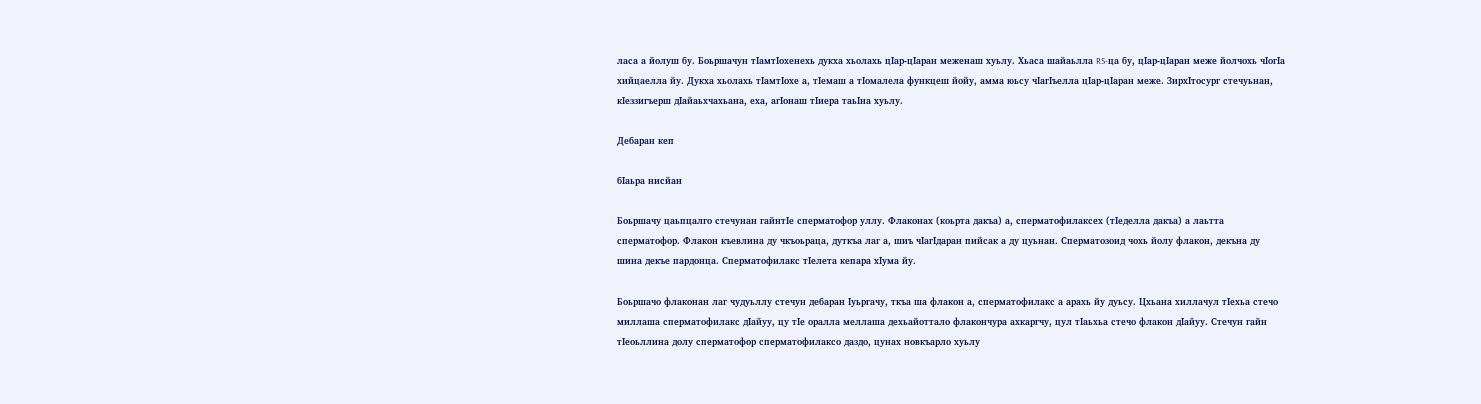ласа а йолуш бу. Боьршачун тӀамтӀохенехь дукха хьолахь цӀар-цӀаран меженаш хуьлу. Хьаса шайаьлла RS-ца бу, цӀар-цӀаран меже йолчохь чӀогӀа хийцаелла йу. Дукха хьолахь тӀамтӀохе а, тӀемаш а тӀомалела функцеш йойу, амма юьсу чӀагӀъелла цӀар-цӀаран меже. ЗирхӀтосург стечуьнан, кӀеззигъерш дӀайаьхчахьана, еха, агӀонаш тӀиера таьӀна хуьлу.

Дебаран кеп

бӀаьра нисйан

Боьршачу цаьпцалго стечунан гайнтӀе сперматофор уллу. Флаконах (коьрта дакъа) а, сперматофилаксех (тӀеделла дакъа) а лаьтта сперматофор. Флакон къевлина ду чкъоьраца, дуткъа лаг а, шиъ чӀагӀдаран пийсак а ду цуьнан. Сперматозоид чохь йолу флакон, декъна ду шина декъе пардонца. Сперматофилакс тӀелета кепара хӀума йу.

Боьршачо флаконан лаг чудуьллу стечун дебаран Ӏуьргачу, ткъа ша флакон а, сперматофилакс а арахь йу дуьсу. Цхьана хиллачул тӀехьа стечо миллаша сперматофилакс дӀайуу, цу тӀе оралла меллаша дехьайоттало флакончура ахкаргчу, цул тӀаьхьа стечо флакон дӀайуу. Стечун гайн тӀеоьллина долу сперматофор сперматофилаксо даздо, цунах новкъарло хуьлу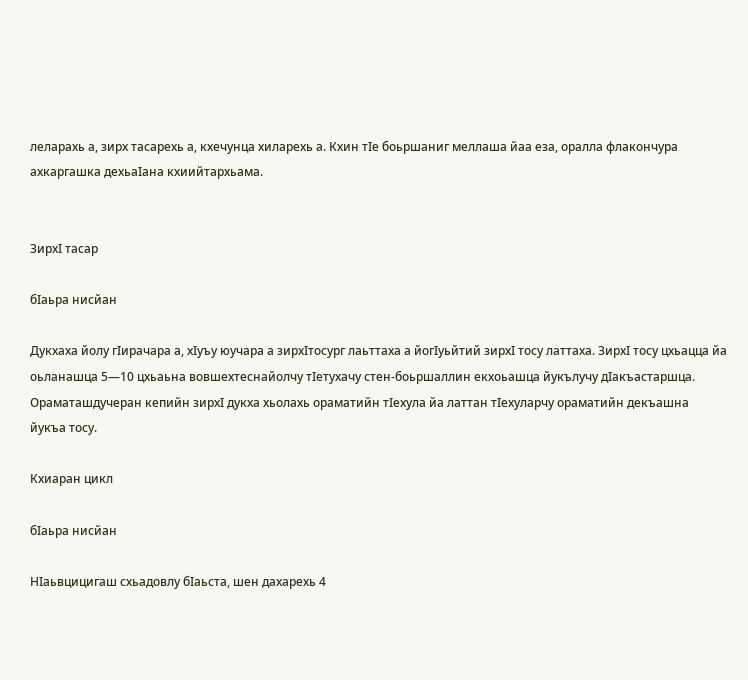леларахь а, зирх тасарехь а, кхечунца хиларехь а. Кхин тӀе боьршаниг меллаша йаа еза, оралла флакончура ахкаргашка дехьаӀана кхиийтархьама.


ЗирхӀ тасар

бӀаьра нисйан

Дукхаха йолу гӀирачара а, хӀуъу юучара а зирхӀтосург лаьттаха а йогӀуьйтий зирхӀ тосу латтаха. ЗирхӀ тосу цхьацца йа оьланашца 5—10 цхьаьна вовшехтеснайолчу тӀетухачу стен-боьршаллин екхоьашца йукълучу дӀакъастаршца. Ораматашдучеран кепийн зирхӀ дукха хьолахь ораматийн тӀехула йа латтан тӀехуларчу ораматийн декъашна йукъа тосу.

Кхиаран цикл

бӀаьра нисйан

НӀаьвцицигаш схьадовлу бӀаьста, шен дахарехь 4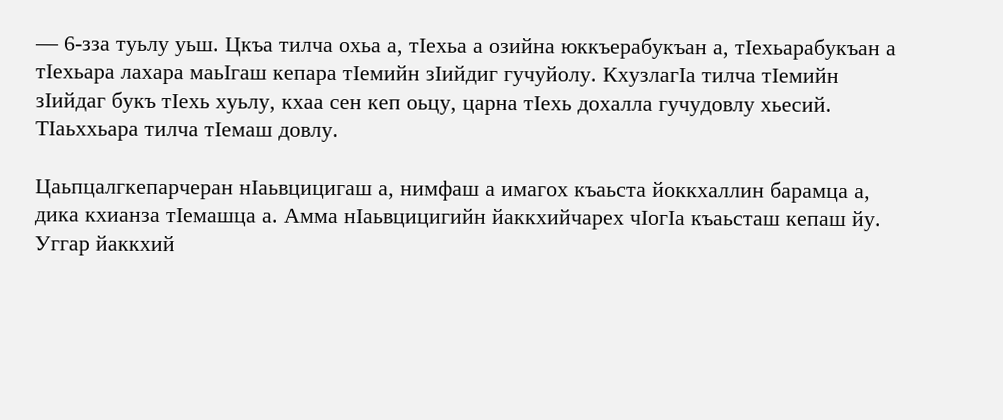— 6-зза туьлу уьш. Цкъа тилча охьа а, тӀехьа а озийна юккъерабукъан а, тӀехьарабукъан а тӀехьара лахара маьӀгаш кепара тӀемийн зӀийдиг гучуйолу. КхузлагӀа тилча тӀемийн зӀийдаг букъ тӀехь хуьлу, кхаа сен кеп оьцу, царна тӀехь дохалла гучудовлу хьесий. ТӀаьххьара тилча тӀемаш довлу.

Цаьпцалгкепарчеран нӀаьвцицигаш а, нимфаш а имагох къаьста йоккхаллин барамца а, дика кхианза тӀемашца а. Амма нӀаьвцицигийн йаккхийчарех чӀогӀа къаьсташ кепаш йу. Уггар йаккхий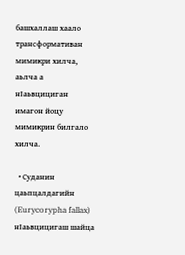башхаллаш хаало трансформативан мимикри хилча, аьлча а нӀаьвцициган имагон йоцу мимикрин билгало хилча.

  • Суданин цаьпцалдагийн (Eurycorypha fallax) нӀаьвцицигаш шайца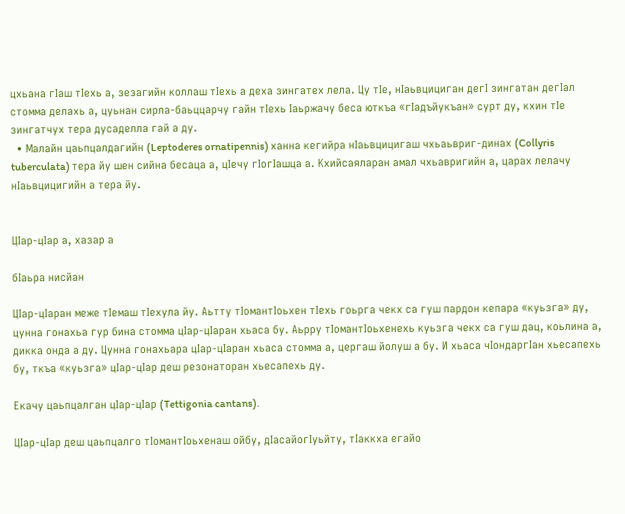цхьана гӀаш тӀехь а, зезагийн коллаш тӀехь а деха зингатех лела. Цу тӀе, нӀаьвцициган дегӀ зингатан дегӀал стомма делахь а, цуьнан сирла-баьццарчу гайн тӀехь Ӏаьржачу беса юткъа «гӀадъйукъан» сурт ду, кхин тӀе зингатчух тера дусаделла гай а ду.
  • Малайн цаьпцалдагийн (Leptoderes ornatipennis) ханна кегийра нӀаьвцицигаш чхьаьвриг-динах (Collyris tuberculata) тера йу шен сийна бесаца а, цӀечу гӀогӀашца а. Кхийсаяларан амал чхьавригийн а, царах лелачу нӀаьвцицигийн а тера йу.


ЦӀар-цӀар а, хазар а

бӀаьра нисйан

ЦӀар-цӀаран меже тӀемаш тӀехула йу. Аьтту тӀомантӀоьхен тӀехь гоьрга чекх са гуш пардон кепара «куьзга» ду, цунна гонахьа гур бина стомма цӀар-цӀаран хьаса бу. Аьрру тӀомантӀоьхенехь куьзга чекх са гуш дац, коьлина а, дикка онда а ду. Цунна гонахьара цӀар-цӀаран хьаса стомма а, цергаш йолуш а бу. И хьаса чӀондаргӀан хьесапехь бу, ткъа «куьзга» цӀар-цӀар деш резонаторан хьесапехь ду.

Екачу цаьпцалган цӀар-цӀар (Tettigonia cantans).

ЦӀар-цӀар деш цаьпцалго тӀомантӀоьхенаш ойбу, дӀасайогӀуьйту, тӀаккха егайо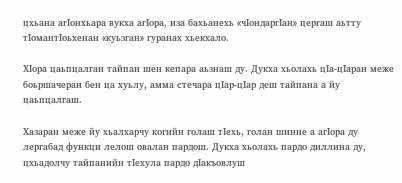цхьана агӀонхьара вукха агӀора, иза бахьанехь «чӀондаргӀан» цергаш аьтту тӀомантӀоьхенан «куьзган» гуранах хьекхало.

ХӀора цаьпцалган тайпан шен кепара аьзнаш ду. Дукха хьолахь цӀа-цӀаран меже боьршачеран бен ца хуьлу, амма стечара цӀар-цӀар деш тайпана а йу цаьпцалгаш.

Хазаран меже йу хьалхарчу когийн голаш тӀехь, голан шинне а агӀора ду лергабад функци лелош овалан пардош. Дукха хьолахь пардо диллина ду, цхьадолчу тайпанийн тӀехула пардо дӀакъовлуш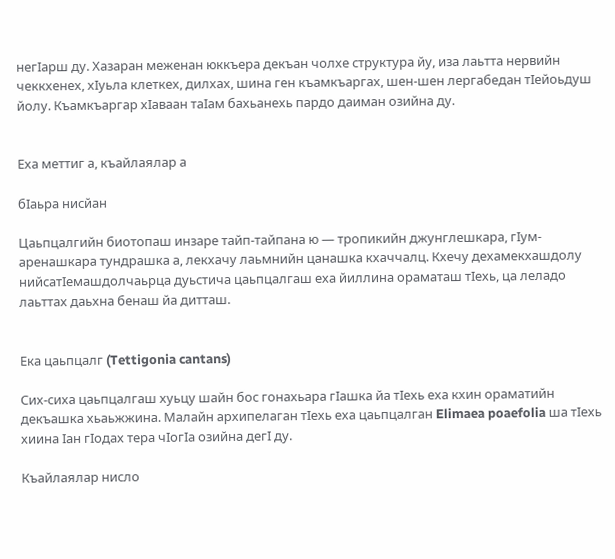негӀарш ду. Хазаран меженан юккъера декъан чолхе структура йу, иза лаьтта нервийн чеккхенех, хӀуьла клеткех, дилхах, шина ген къамкъаргах, шен-шен лергабедан тӀейоьдуш йолу. Къамкъаргар хӀаваан таӀам бахьанехь пардо даиман озийна ду.


Еха меттиг а, къайлаялар а

бӀаьра нисйан

Цаьпцалгийн биотопаш инзаре тайп-тайпана ю — тропикийн джунглешкара, гӀум-аренашкара тундрашка а, лекхачу лаьмнийн цанашка кхаччалц. Кхечу дехамекхашдолу нийсатӀемашдолчаьрца дуьстича цаьпцалгаш еха йиллина ораматаш тӀехь, ца леладо лаьттах даьхна бенаш йа дитташ.


Ека цаьпцалг (Tettigonia cantans)

Сих-сиха цаьпцалгаш хуьцу шайн бос гонахьара гӀашка йа тӀехь еха кхин ораматийн декъашка хьаьжжина. Малайн архипелаган тӀехь еха цаьпцалган Elimaea poaefolia ша тӀехь хиина Ӏан гӀодах тера чӀогӀа озийна дегӀ ду.

Къайлаялар нисло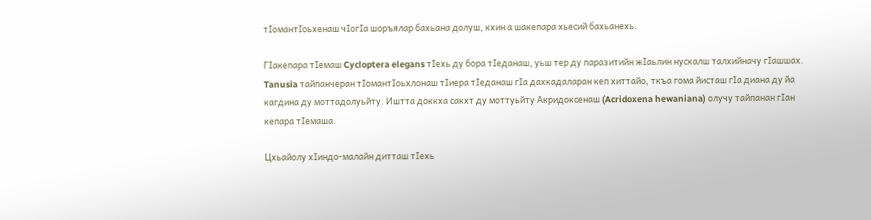тӀомантӀоьхенаш чӀогӀа шоръялар бахьана долуш, кхин а шакепара хьесий бахьанехь.

ГӀакепара тӀемаш Cycloptera elegans тӀехь ду бора тӀеданаш, уьш тер ду паразитийн жӀаьлин нускалш талхийначу гӀашшах. Tanusia тайпанчеран тӀомантӀоьхлонаш тӀиера тӀеданаш гӀа дахкадаларан кеп хиттайо, ткъа гома йисташ гӀа диана ду йа кагдина ду моттадолуьйту. Иштта доккха сакхт ду моттуьйту Акридоксенаш (Acridoxena hewaniana) олучу тайпанан гӀан кепара тӀемаша.

Цхьайолу хӀиндо-малайн дитташ тӀехь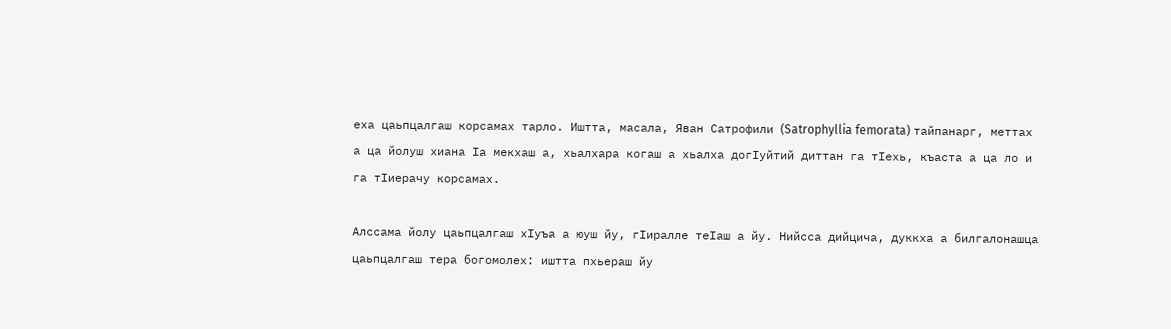еха цаьпцалгаш корсамах тарло. Иштта, масала, Яван Сатрофили (Satrophyllia femorata) тайпанарг, меттах а ца йолуш хиана Ӏа мекхаш а, хьалхара когаш а хьалха догӀуйтий диттан га тӀехь, къаста а ца ло и га тӀиерачу корсамах.

Алссама йолу цаьпцалгаш хӀуъа а юуш йу, гӀиралле теӀаш а йу. Нийсса дийцича, дуккха а билгалонашца цаьпцалгаш тера богомолех: иштта пхьераш йу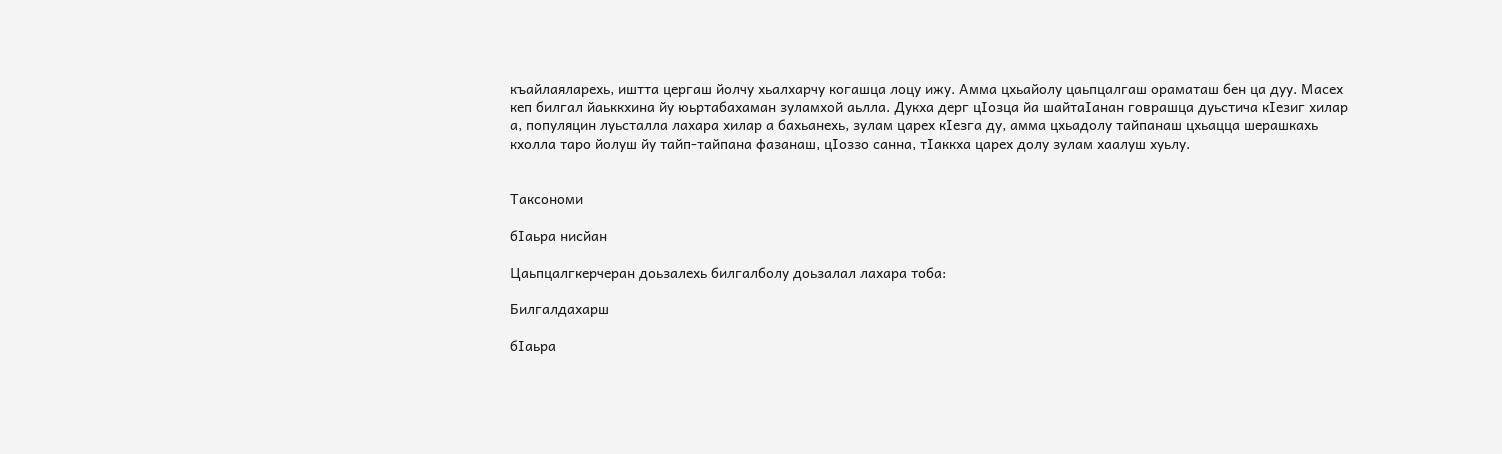къайлаяларехь, иштта цергаш йолчу хьалхарчу когашца лоцу ижу. Амма цхьайолу цаьпцалгаш ораматаш бен ца дуу. Масех кеп билгал йаьккхина йу юьртабахаман зуламхой аьлла. Дукха дерг цӀозца йа шайтаӀанан говрашца дуьстича кӀезиг хилар а, популяцин луьсталла лахара хилар а бахьанехь, зулам царех кӀезга ду, амма цхьадолу тайпанаш цхьацца шерашкахь кхолла таро йолуш йу тайп-тайпана фазанаш, цӀоззо санна, тӀаккха царех долу зулам хаалуш хуьлу.


Таксономи

бӀаьра нисйан

Цаьпцалгкерчеран доьзалехь билгалболу доьзалал лахара тоба:

Билгалдахарш

бӀаьра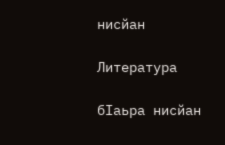нисйан

Литература

бӀаьра нисйан